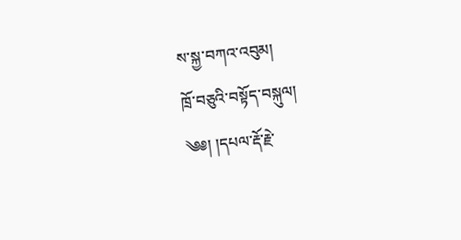ས་སྐྱ་བཀའ་འབུམ།
ཁྲོ་བཅུའི་བསྟོད་བསྐུལ།
༄༅། །དཔལ་རྡོ་རྗེ་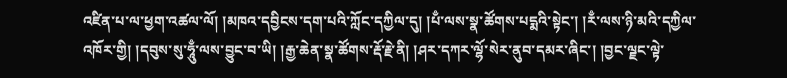འཛིན་པ་ལ་ཕྱག་འཚལ་ལོ། །མཁའ་དབྱིངས་དག་པའི་ཀློང་དཀྱིལ་དུ། །པྃ་ལས་སྣ་ཚོགས་པདྨའི་སྟེང་། །རྃ་ལས་ཉི་མའི་དཀྱིལ་འཁོར་གྱི། །དབུས་སུ་ཧཱུྃ་ལས་བྱུང་བ་ཡི། །རྒྱ་ཆེན་སྣ་ཚོགས་རྡོ་རྗེ་ནི། །ཤར་དཀར་ལྷོ་སེར་ནུབ་དམར་ཞིང་། །བྱང་ལྗང་ལྟེ་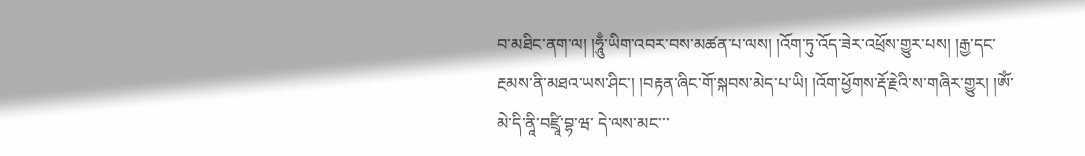བ་མཐིང་ནག་ལ། །ཧཱུྃ་ཡིག་འབར་བས་མཚན་པ་ལས། །འོག་ཏུ་འོད་ཟེར་འཕྲོས་གྱུར་པས། །རྒྱ་དང་རྔམས་ནི་མཐའ་ཡས་ཤིང་། །བརྟན་ཞིང་གོ་སྐབས་མེད་པ་ཡི། །འོག་ཕྱོགས་རྡོ་རྗེའི་ས་གཞིར་གྱུར། །ཨོཾ་མེ་དི་ནཱི་བཛྲཱི་བྷ་ཝ་ དེ་ལས་མང་་་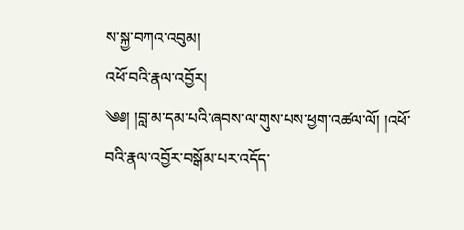ས་སྐྱ་བཀའ་འབུམ།
འཕོ་བའི་རྣལ་འབྱོར།
༄༅། །བླ་མ་དམ་པའི་ཞབས་ལ་གུས་པས་ཕྱག་འཚལ་ལོ། །འཕོ་བའི་རྣལ་འབྱོར་བསྒོམ་པར་འདོད་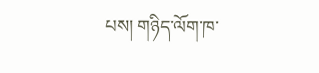པས། གཉིད་ལོག་ཁ་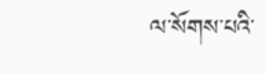ལ་སོགས་པའི་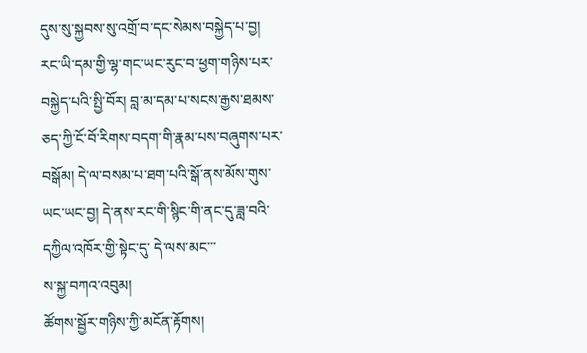དུས་སུ་སྐྱབས་སུ་འགྲོ་བ་དང་སེམས་བསྐྱེད་པ་བྱ། རང་ཡི་དམ་གྱི་ལྷ་གང་ཡང་རུང་བ་ཕྱག་གཉིས་པར་བསྐྱེད་པའི་སྤྱི་བོར། བླ་མ་དམ་པ་སངས་རྒྱས་ཐམས་ཅད་ཀྱི་ངོ་བོ་རིགས་བདག་གི་རྣམ་པས་བཞུགས་པར་བསྒོམ། དེ་ལ་བསམ་པ་ཐག་པའི་སྒོ་ནས་མོས་གུས་ཡང་ཡང་བྱ། དེ་ནས་རང་གི་སྙིང་གི་ནང་དུ་ཟླ་བའི་དཀྱིལ་འཁོར་གྱི་སྟེང་དུ་ དེ་ལས་མང་་་
ས་སྐྱ་བཀའ་འབུམ།
ཚོགས་སྦྱོར་གཉིས་ཀྱི་མངོན་རྟོགས།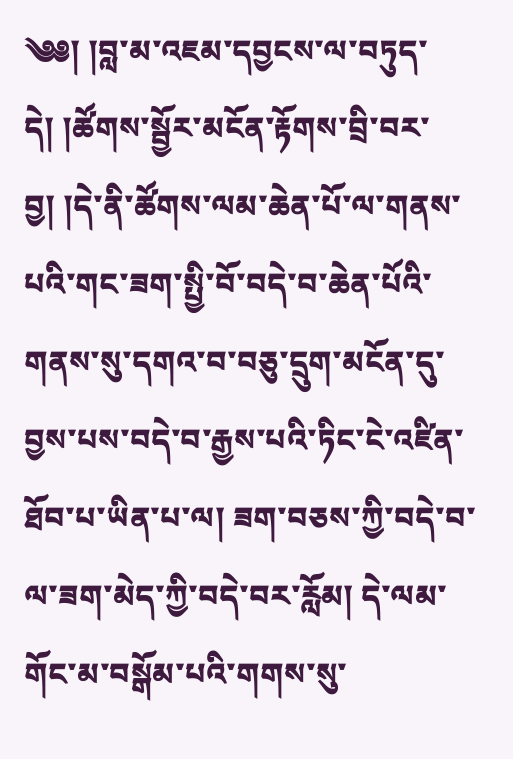༄༅། །བླ་མ་འཇམ་དབྱངས་ལ་བཏུད་དེ། །ཚོགས་སྦྱོར་མངོན་རྟོགས་བྲི་བར་བྱ། །དེ་ནི་ཚོགས་ལམ་ཆེན་པོ་ལ་གནས་པའི་གང་ཟག་སྤྱི་བོ་བདེ་བ་ཆེན་པོའི་གནས་སུ་དགའ་བ་བཅུ་དྲུག་མངོན་དུ་བྱས་པས་བདེ་བ་རྒྱས་པའི་ཏིང་ངེ་འཛིན་ཐོབ་པ་ཡིན་པ་ལ། ཟག་བཅས་ཀྱི་བདེ་བ་ལ་ཟག་མེད་ཀྱི་བདེ་བར་རློམ། དེ་ལམ་གོང་མ་བསྒོམ་པའི་གགས་སུ་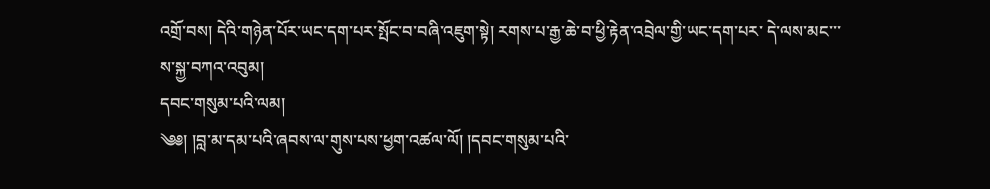འགྲོ་བས། དེའི་གཉེན་པོར་ཡང་དག་པར་སྤོང་བ་བཞི་འཇུག་སྟེ། རགས་པ་རྒྱ་ཆེ་བ་ཕྱི་རྟེན་འབྲེལ་གྱི་ཡང་དག་པར་ དེ་ལས་མང་་་
ས་སྐྱ་བཀའ་འབུམ།
དབང་གསུམ་པའི་ལམ།
༄༅། །བླ་མ་དམ་པའི་ཞབས་ལ་གུས་པས་ཕྱག་འཚལ་ལོ། །དབང་གསུམ་པའི་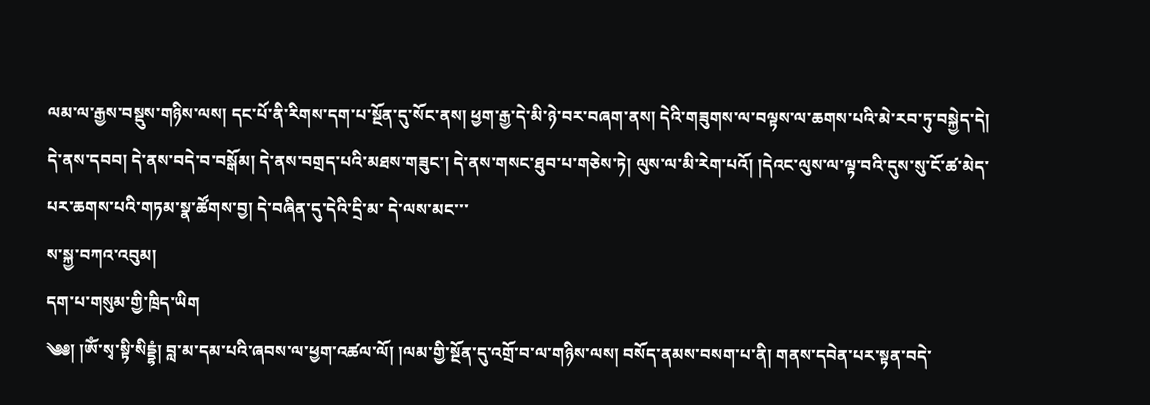ལམ་ལ་རྒྱས་བསྡུས་གཉིས་ལས། དང་པོ་ནི་རིགས་དག་པ་སྔོན་དུ་སོང་ནས། ཕྱག་རྒྱ་དེ་མི་ཉེ་བར་བཞག་ནས། དེའི་གཟུགས་ལ་བལྟས་ལ་ཆགས་པའི་མེ་རབ་ཏུ་བསྐྱེད་དེ། དེ་ནས་དབབ། དེ་ནས་བདེ་བ་བསྒོམ། དེ་ནས་བགྲད་པའི་མཐས་གཟུང་། དེ་ནས་གསང་ཐུབ་པ་གཅེས་ཏེ། ལུས་ལ་མི་རེག་པའོ། །དེའང་ལུས་ལ་ལྟ་བའི་དུས་སུ་ངོ་ཚ་མེད་པར་ཆགས་པའི་གཏམ་སྣ་ཚོགས་བྱ། དེ་བཞིན་དུ་དེའི་དྲི་མ་ དེ་ལས་མང་་་
ས་སྐྱ་བཀའ་འབུམ།
དག་པ་གསུམ་གྱི་ཁྲིད་ཡིག
༄༅། །ཨོཾ་སྭ་སྟི་སིདྡྷཾ། བླ་མ་དམ་པའི་ཞབས་ལ་ཕྱག་འཚལ་ལོ། །ལམ་གྱི་སྔོན་དུ་འགྲོ་བ་ལ་གཉིས་ལས། བསོད་ནམས་བསག་པ་ནི། གནས་དབེན་པར་སྟན་བདེ་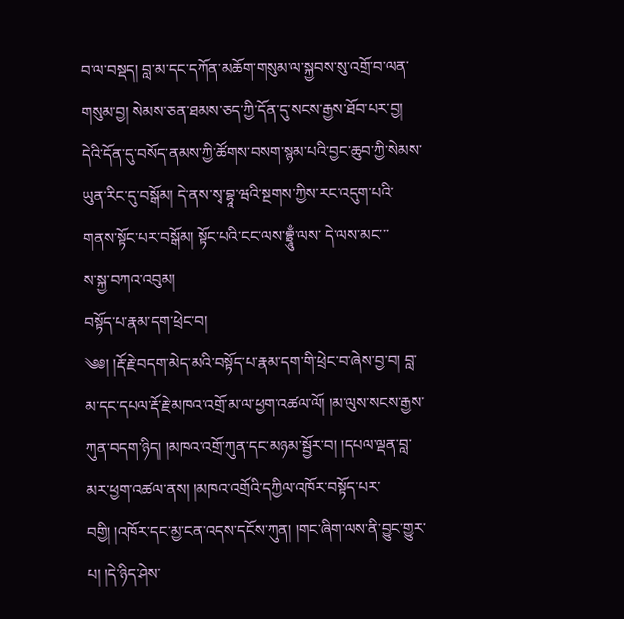བ་ལ་བསྡད། བླ་མ་དང་དཀོན་མཆོག་གསུམ་ལ་སྐྱབས་སུ་འགྲོ་བ་ལན་གསུམ་བྱ། སེམས་ཅན་ཐམས་ཅད་ཀྱི་དོན་དུ་སངས་རྒྱས་ཐོབ་པར་བྱ། དེའི་དོན་དུ་བསོད་ནམས་ཀྱི་ཚོགས་བསག་སྙམ་པའི་བྱང་ཆུབ་ཀྱི་སེམས་ཡུན་རིང་དུ་བསྒོམ། དེ་ནས་སྭ་བྷཱ་ཝའི་སྔགས་ཀྱིས་རང་འདུག་པའི་གནས་སྟོང་པར་བསྒོམ། སྟོང་པའི་ངང་ལས་བྷྲཱུྃ་ལས་ དེ་ལས་མང་་་
ས་སྐྱ་བཀའ་འབུམ།
བསྟོད་པ་རྣམ་དག་ཕྲེང་བ།
༄༅། །རྡོ་རྗེ་བདག་མེད་མའི་བསྟོད་པ་རྣམ་དག་གི་ཕྲེང་བ་ཞེས་བྱ་བ། བླ་མ་དང་དཔལ་རྡོ་རྗེ་མཁའ་འགྲོ་མ་ལ་ཕྱག་འཚལ་ལོ། །མ་ལུས་སངས་རྒྱས་ཀུན་བདག་ཉིད། །མཁའ་འགྲོ་ཀུན་དང་མཉམ་སྦྱོར་བ། །དཔལ་ལྡན་བླ་མར་ཕྱག་འཚལ་ནས། །མཁའ་འགྲོའི་དཀྱིལ་འཁོར་བསྟོད་པར་བགྱི། །འཁོར་དང་མྱ་ངན་འདས་དངོས་ཀུན། །གང་ཞིག་ལས་ནི་བྱུང་གྱུར་པ། །དེ་ཉིད་ཤེས་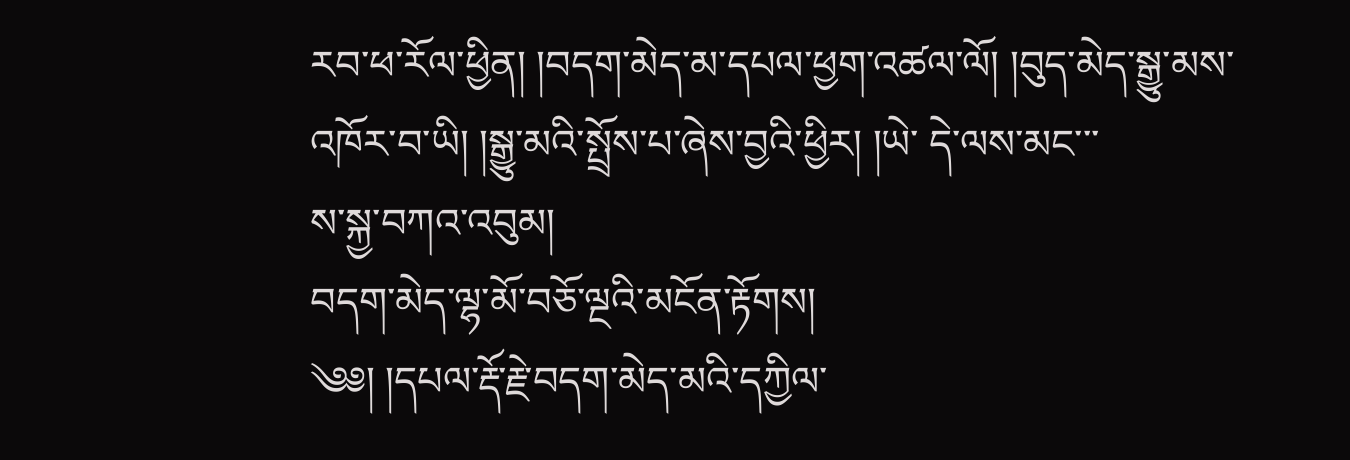རབ་ཕ་རོལ་ཕྱིན། །བདག་མེད་མ་དཔལ་ཕྱག་འཚལ་ལོ། །བུད་མེད་སྒྱུ་མས་འཁོར་བ་ཡི། །སྒྱུ་མའི་སྤྲོས་པ་ཞེས་བྱའི་ཕྱིར། །ཡེ་ དེ་ལས་མང་་་
ས་སྐྱ་བཀའ་འབུམ།
བདག་མེད་ལྷ་མོ་བཅོ་ལྔའི་མངོན་རྟོགས།
༄༅། །དཔལ་རྡོ་རྗེ་བདག་མེད་མའི་དཀྱིལ་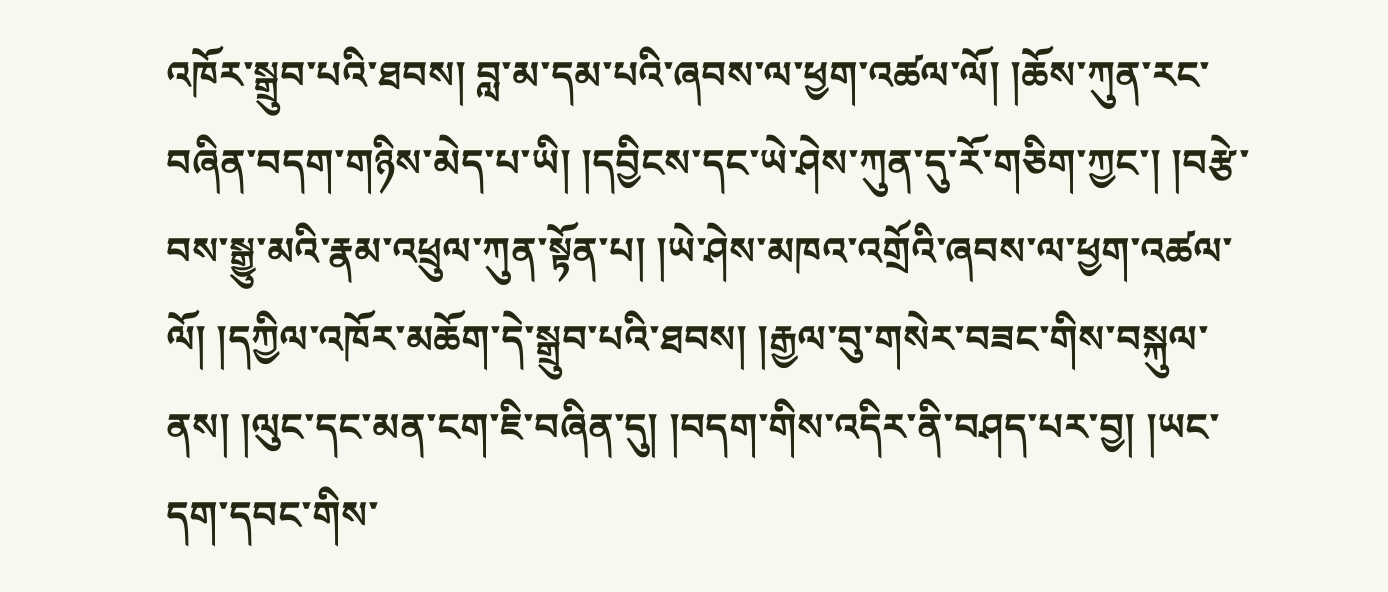འཁོར་སྒྲུབ་པའི་ཐབས། བླ་མ་དམ་པའི་ཞབས་ལ་ཕྱག་འཚལ་ལོ། །ཆོས་ཀུན་རང་བཞིན་བདག་གཉིས་མེད་པ་ཡི། །དབྱིངས་དང་ཡེ་ཤེས་ཀུན་དུ་རོ་གཅིག་ཀྱང་། །བརྩེ་བས་སྒྱུ་མའི་རྣམ་འཕྲུལ་ཀུན་སྟོན་པ། །ཡེ་ཤེས་མཁའ་འགྲོའི་ཞབས་ལ་ཕྱག་འཚལ་ལོ། །དཀྱིལ་འཁོར་མཆོག་དེ་སྒྲུབ་པའི་ཐབས། །རྒྱལ་བུ་གསེར་བཟང་གིས་བསྐུལ་ནས། །ལུང་དང་མན་ངག་ཇི་བཞིན་དུ། །བདག་གིས་འདིར་ནི་བཤད་པར་བྱ། །ཡང་དག་དབང་གིས་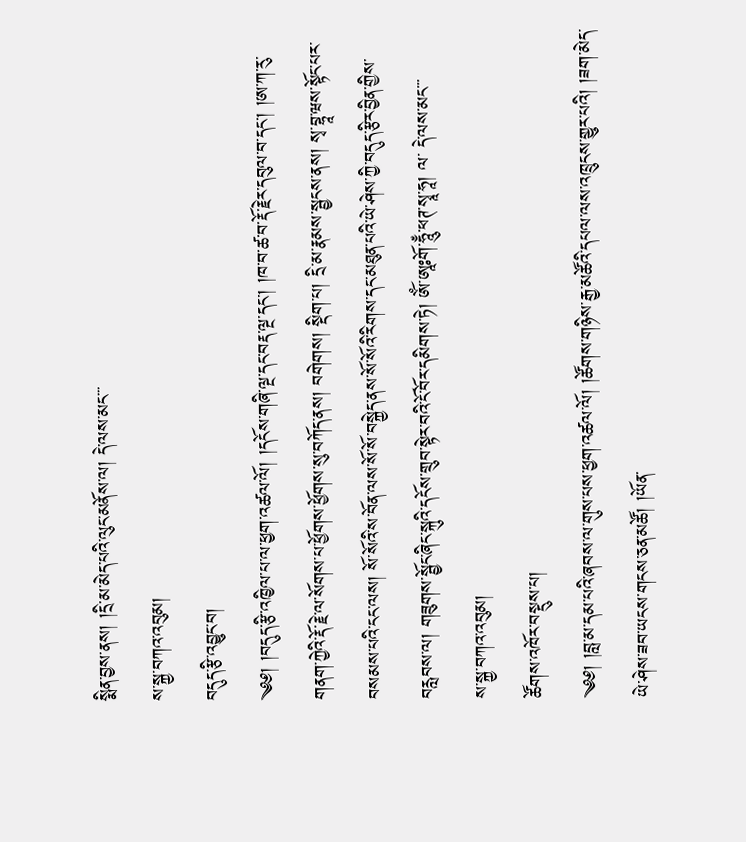སྨིན་བྱས་ནས། །དྲི་མ་མེད་པའི་ལུང་མནོས་ལ། དེ་ལས་མང་་་
ས་སྐྱ་བཀའ་འབུམ།
བདུད་རྩི་འབྱུང་བ།
༄༅། །བདུད་རྩི་འཁྱིལ་པ་ལ་ཕྱག་འཚལ་ལོ། །དངོས་གཞི་ལྔ་དང་བརྡ་ལྔ་དང་། །ཁ་བ་ཚ་བ་རྡོ་རྗེར་དབུལ་བ་དང་། །ཨ་ཀ་རུ་གནག་ཀྱེའི་རྡོ་རྗེ་ལ་སོགས་པ་ཕྱོགས་ཕྱོགས་སུ་བཀོད་ནས། བགེགས། སྡིག་པ། དྲི་མ་རྣམས་སྦྱངས་ནས། སྭ་བྷཱ་ཝས་སྟོང་པར་བསམས་པའི་ངང་ལས། སོ་སོའི་ས་བོན་ལས་སོ་སོ་བསྐྱེད་ནས་སོ་སོའི་རིགས་དང་མཐུན་པའི་ཡེ་ཤེས་ཀྱི་བདུད་རྩིར་བྱིན་གྱིས་བརླབས་ལ། གཟུགས་སྦྱོང་ཞིང་སྐུའི་དངོས་གྲུབ་སྟེར་བའི་ངོ་བོར་དམིགས་ཏེ། ཨོཾ་ཨཱཿགོ་ཧཱུྃ་ཕཊ་སྭཱ་ཧཱ། ལ་ དེ་ལས་མང་་་
ས་སྐྱ་བཀའ་འབུམ།
ཚོགས་འཁོར་བསྡུས་པ།
༄༅། །བླ་མ་དམ་པའི་ཞབས་ལ་གུས་པས་ཕྱག་འཚལ་ལོ། །ཚོགས་གཉིས་རྒྱ་མཚོའི་དཔལ་ལས་འཁྲུངས་གྱུར་པའི། །ཟག་མེད་ཡེ་ཤེས་ཟབ་ཡངས་གངས་ཅན་མཚོ། །ཡོན་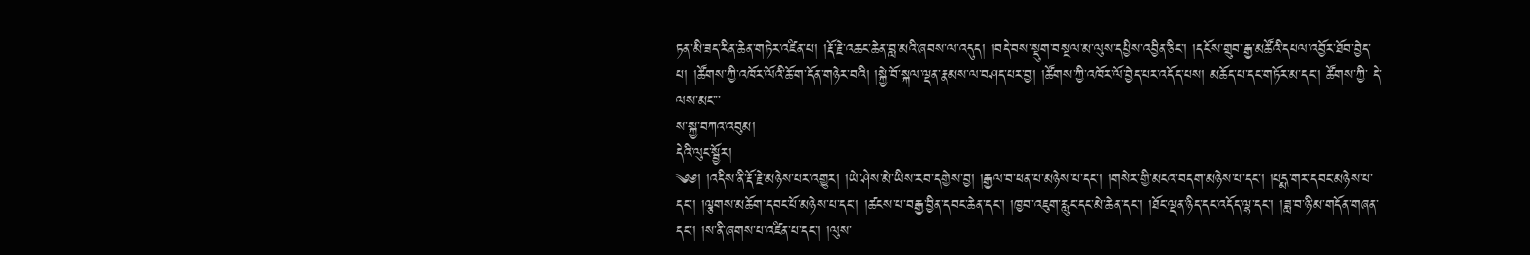ཏན་མི་ཟད་རིན་ཆེན་གཏེར་འཛིན་པ། །རྡོ་རྗེ་འཆང་ཆེན་བླ་མའི་ཞབས་ལ་འདུད། །བདེ་བས་སྡུག་བསྔལ་མ་ལུས་དཔྱིས་འབྱིན་ཅིང་། །དངོས་གྲུབ་རྒྱ་མཚོའི་དཔལ་འབྱོར་ཐོབ་བྱེད་པ། །ཚོགས་ཀྱི་འཁོར་ལོའི་ཆོ་ག་དོན་གཉེར་བའི། །སྐྱེ་བོ་སྐལ་ལྡན་རྣམས་ལ་བཤད་པར་བྱ། །ཚོགས་ཀྱི་འཁོར་ལོ་བྱེད་པར་འདོད་པས། མཆོད་པ་དང་གཏོར་མ་དང་། ཚོགས་ཀྱི་ དེ་ལས་མང་་་
ས་སྐྱ་བཀའ་འབུམ།
དེའི་ལུང་སྦྱོར།
༄༅། །འདིས་ནི་རྡོ་རྗེ་མཉེས་པར་འགྱུར། །ཡེ་ཤེས་མེ་ཡིས་རབ་དགྱེས་བྱ། །རྒྱལ་བ་ཕན་པ་མཉེས་པ་དང་། །གསེར་གྱི་མངའ་བདག་མཉེས་པ་དང་། །པདྨ་གར་དབང་མཉེས་པ་དང་། །ལྕགས་མཆོག་དབང་པོ་མཉེས་པ་དང་། །ཚངས་པ་བརྒྱ་བྱིན་དབང་ཆེན་དང་། །ཁྱབ་འཇུག་རླུང་དང་མེ་ཆེན་དང་། །ཐོང་ལྡན་ཉིད་དང་འདོད་ལྷ་དང་། །ཟླ་བ་ཉི་མ་གདོན་གཞན་དང་། །ས་ནི་ཞགས་པ་འཛིན་པ་དང་། །ལུས་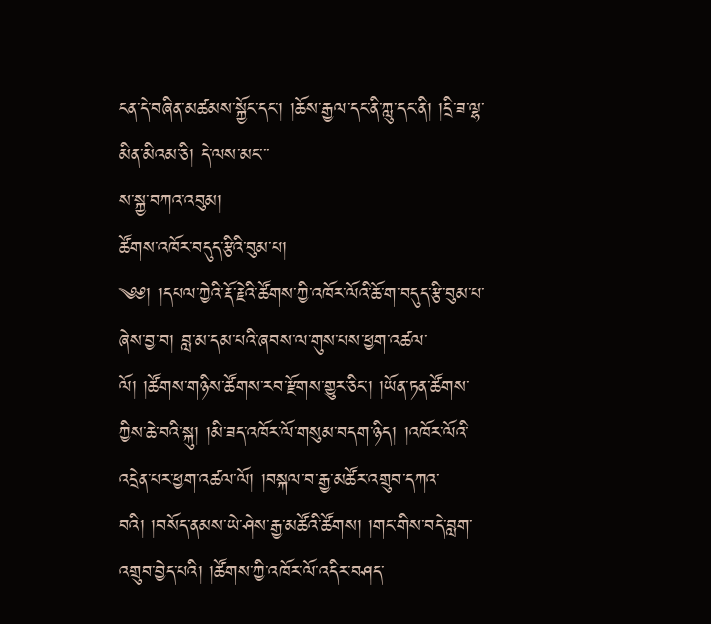ངན་དེ་བཞིན་མཚམས་སྐྱོང་དང་། །ཆོས་རྒྱལ་དང་ནི་ཀླུ་དང་ནི། །དྲི་ཟ་ལྷ་མིན་མིའམ་ཅི། དེ་ལས་མང་་་
ས་སྐྱ་བཀའ་འབུམ།
ཚོགས་འཁོར་བདུད་རྩིའི་བུམ་པ།
༄༅། །དཔལ་ཀྱེའི་རྡོ་རྗེའི་ཚོགས་ཀྱི་འཁོར་ལོའི་ཆོ་ག་བདུད་རྩི་བུམ་པ་ཞེས་བྱ་བ། བླ་མ་དམ་པའི་ཞབས་ལ་གུས་པས་ཕྱག་འཚལ་ལོ། །ཚོགས་གཉིས་ཚོགས་རབ་རྫོགས་གྱུར་ཅིང་། །ཡོན་ཏན་ཚོགས་ཀྱིས་ཆེ་བའི་སྐུ། །མི་ཟད་འཁོར་ལོ་གསུམ་བདག་ཉིད། །འཁོར་ལོའི་འདྲེན་པར་ཕྱག་འཚལ་ལོ། །བསྐལ་བ་རྒྱ་མཚོར་འགྲུབ་དཀའ་བའི། །བསོད་ནམས་ཡེ་ཤེས་རྒྱ་མཚོའི་ཚོགས། །གང་གིས་བདེ་བླག་འགྲུབ་བྱེད་པའི། །ཚོགས་ཀྱི་འཁོར་ལོ་འདིར་བཤད་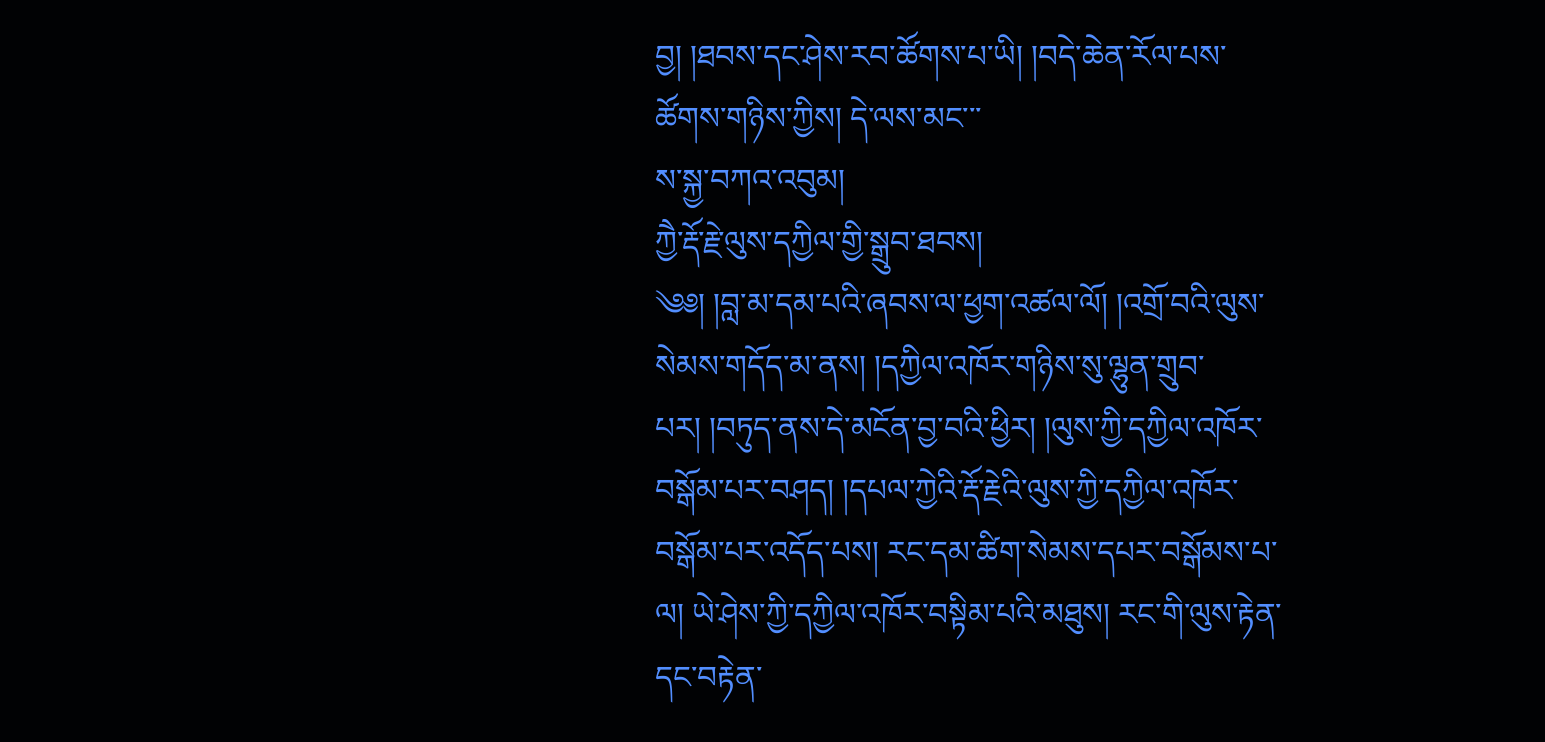བྱ། །ཐབས་དང་ཤེས་རབ་ཚོགས་པ་ཡི། །བདེ་ཆེན་རོལ་པས་ཚོགས་གཉིས་ཀྱིས། དེ་ལས་མང་་་
ས་སྐྱ་བཀའ་འབུམ།
ཀྱཻ་རྡོ་རྗེ་ལུས་དཀྱིལ་གྱི་སྒྲུབ་ཐབས།
༄༅། །བླ་མ་དམ་པའི་ཞབས་ལ་ཕྱག་འཚལ་ལོ། །འགྲོ་བའི་ལུས་སེམས་གདོད་མ་ནས། །དཀྱིལ་འཁོར་གཉིས་སུ་ལྷུན་གྲུབ་པར། །བཏུད་ནས་དེ་མངོན་བྱ་བའི་ཕྱིར། །ལུས་ཀྱི་དཀྱིལ་འཁོར་བསྒོམ་པར་བཤད། །དཔལ་ཀྱེའི་རྡོ་རྗེའི་ལུས་ཀྱི་དཀྱིལ་འཁོར་བསྒོམ་པར་འདོད་པས། རང་དམ་ཚིག་སེམས་དཔར་བསྒོམས་པ་ལ། ཡེ་ཤེས་ཀྱི་དཀྱིལ་འཁོར་བསྟིམ་པའི་མཐུས། རང་གི་ལུས་རྟེན་དང་བརྟེན་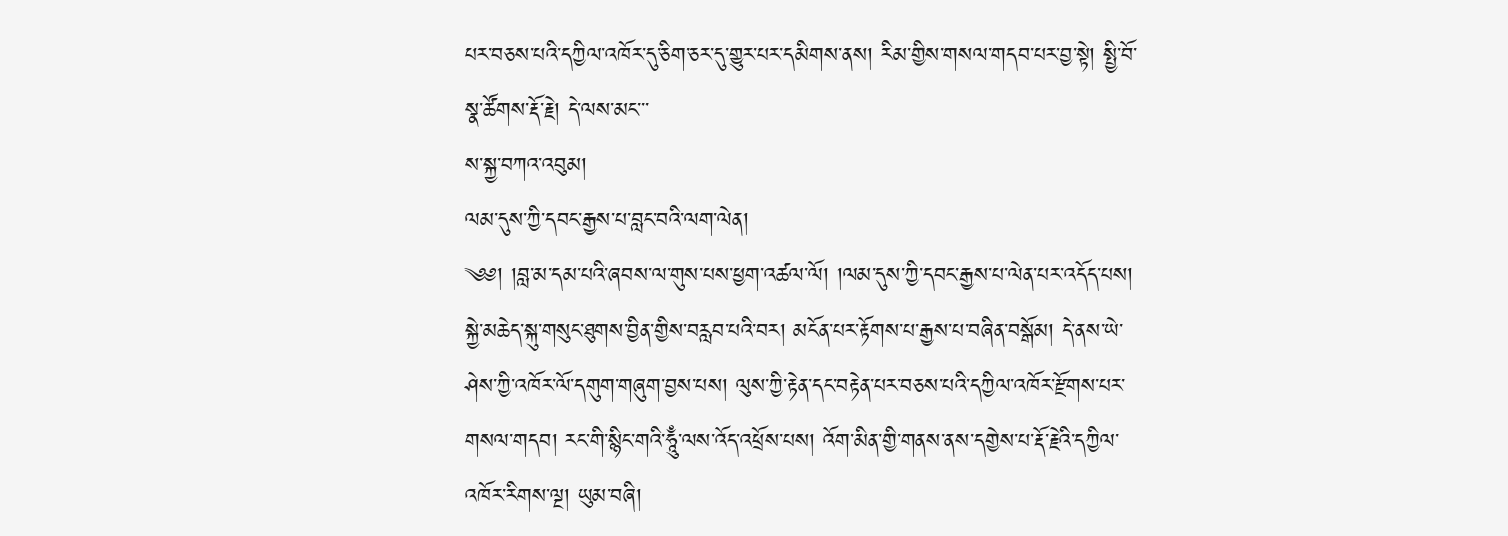པར་བཅས་པའི་དཀྱིལ་འཁོར་དུ་ཅིག་ཅར་དུ་གྱུར་པར་དམིགས་ནས། རིམ་གྱིས་གསལ་གདབ་པར་བྱ་སྟེ། སྤྱི་བོ་སྣ་ཚོགས་རྡོ་རྗེ། དེ་ལས་མང་་་
ས་སྐྱ་བཀའ་འབུམ།
ལམ་དུས་ཀྱི་དབང་རྒྱས་པ་བླང་བའི་ལག་ལེན།
༄༅། །བླ་མ་དམ་པའི་ཞབས་ལ་གུས་པས་ཕྱག་འཚལ་ལོ། །ལམ་དུས་ཀྱི་དབང་རྒྱས་པ་ལེན་པར་འདོད་པས། སྐྱེ་མཆེད་སྐུ་གསུང་ཐུགས་བྱིན་གྱིས་བརླབ་པའི་བར། མངོན་པར་རྟོགས་པ་རྒྱས་པ་བཞིན་བསྒོམ། དེ་ནས་ཡེ་ཤེས་ཀྱི་འཁོར་ལོ་དགུག་གཞུག་བྱས་པས། ལུས་ཀྱི་རྟེན་དང་བརྟེན་པར་བཅས་པའི་དཀྱིལ་འཁོར་རྫོགས་པར་གསལ་གདབ། རང་གི་སྙིང་གའི་ཧཱུྃ་ལས་འོད་འཕྲོས་པས། འོག་མིན་གྱི་གནས་ནས་དགྱེས་པ་རྡོ་རྗེའི་དཀྱིལ་འཁོར་རིགས་ལྔ། ཡུམ་བཞི།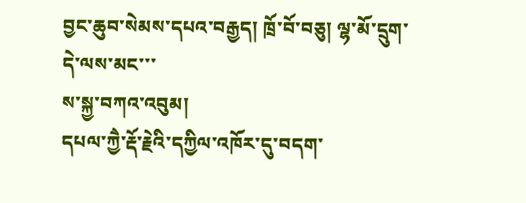བྱང་ཆུབ་སེམས་དཔའ་བརྒྱད། ཁྲོ་བོ་བཅུ། ལྷ་མོ་དྲུག་ དེ་ལས་མང་་་
ས་སྐྱ་བཀའ་འབུམ།
དཔལ་ཀྱཻ་རྡོ་རྗེའི་དཀྱིལ་འཁོར་དུ་བདག་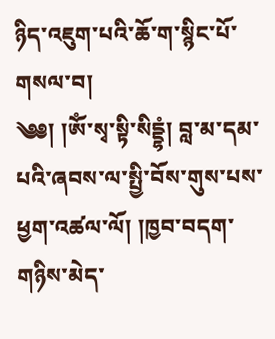ཉིད་འཇུག་པའི་ཆོ་ག་སྙིང་པོ་གསལ་བ།
༄༅། །ཨོཾ་སྭ་སྟི་སིདྡྷཾ། བླ་མ་དམ་པའི་ཞབས་ལ་སྤྱི་བོས་གུས་པས་ཕྱག་འཚལ་ལོ། །ཁྱབ་བདག་གཉིས་མེད་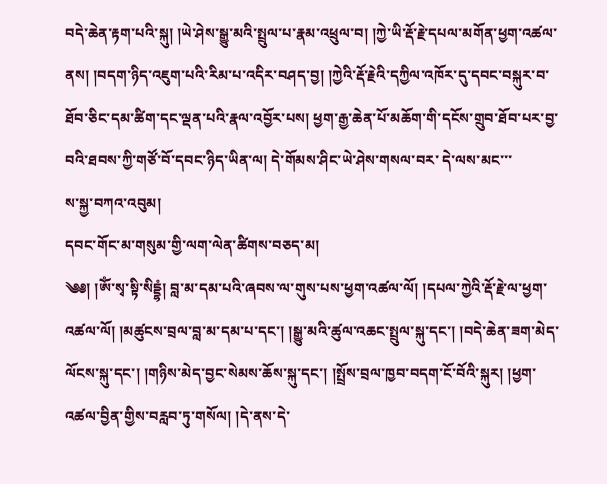བདེ་ཆེན་རྟག་པའི་སྐུ། །ཡེ་ཤེས་སྒྱུ་མའི་སྤྲུལ་པ་རྣམ་འཕྲུལ་བ། །ཀྱེ་ཡི་རྡོ་རྗེ་དཔལ་མགོན་ཕྱག་འཚལ་ནས། །བདག་ཉིད་འཇུག་པའི་རིམ་པ་འདིར་བཤད་བྱ། །ཀྱེའི་རྡོ་རྗེའི་དཀྱིལ་འཁོར་དུ་དབང་བསྐུར་བ་ཐོབ་ཅིང་དམ་ཚིག་དང་ལྡན་པའི་རྣལ་འབྱོར་པས། ཕྱག་རྒྱ་ཆེན་པོ་མཆོག་གི་དངོས་གྲུབ་ཐོབ་པར་བྱ་བའི་ཐབས་ཀྱི་གཙོ་བོ་དབང་ཉིད་ཡིན་ལ། དེ་གོམས་ཤིང་ཡེ་ཤེས་གསལ་བར་ དེ་ལས་མང་་་
ས་སྐྱ་བཀའ་འབུམ།
དབང་གོང་མ་གསུམ་གྱི་ལག་ལེན་ཚིགས་བཅད་མ།
༄༅། །ཨོཾ་སྭ་སྟི་སིདྡྷཾ། བླ་མ་དམ་པའི་ཞབས་ལ་གུས་པས་ཕྱག་འཚལ་ལོ། །དཔལ་ཀྱེའི་རྡོ་རྗེ་ལ་ཕྱག་འཚལ་ལོ། །མཚུངས་བྲལ་བླ་མ་དམ་པ་དང་། །སྒྱུ་མའི་ཚུལ་འཆང་སྤྲུལ་སྐུ་དང་། །བདེ་ཆེན་ཟག་མེད་ལོངས་སྐུ་དང་། །གཉིས་མེད་བྱང་སེམས་ཆོས་སྐུ་དང་། །སྤྲོས་བྲལ་ཁྱབ་བདག་ངོ་བོའི་སྐུར། །ཕྱག་འཚལ་བྱིན་གྱིས་བརླབ་ཏུ་གསོལ། །དེ་ནས་དེ་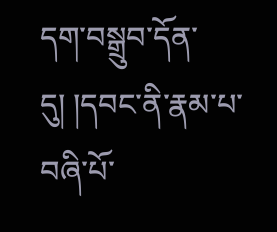དག་བསྒྲུབ་དོན་དུ། །དབང་ནི་རྣམ་པ་བཞི་པོ་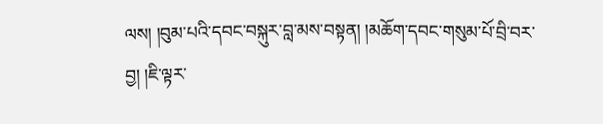ལས། །བུམ་པའི་དབང་བསྐུར་བླ་མས་བསྟན། །མཆོག་དབང་གསུམ་པོ་བྲི་བར་བྱ། །ཇི་ལྟར་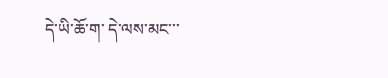དེ་ཡི་ཆོ་ག་ དེ་ལས་མང་་་